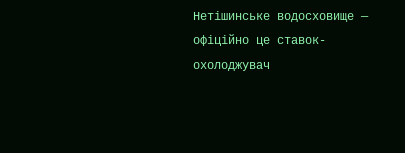Нетішинське водосховище — офіційно це ставок-охолоджувач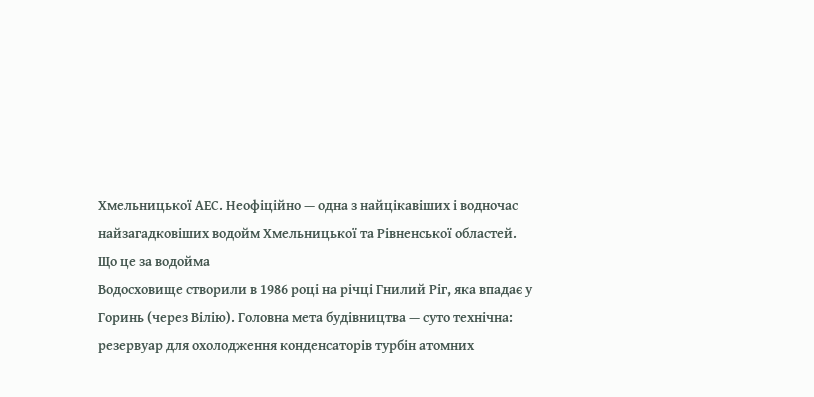Хмельницької АЕС. Неофіційно — одна з найцікавіших і водночас найзагадковіших водойм Хмельницької та Рівненської областей.
Що це за водойма
Водосховище створили в 1986 році на річці Гнилий Ріг, яка впадає у Горинь (через Вілію). Головна мета будівництва — суто технічна: резервуар для охолодження конденсаторів турбін атомних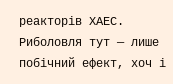реакторів ХАЕС. Риболовля тут — лише побічний ефект, хоч і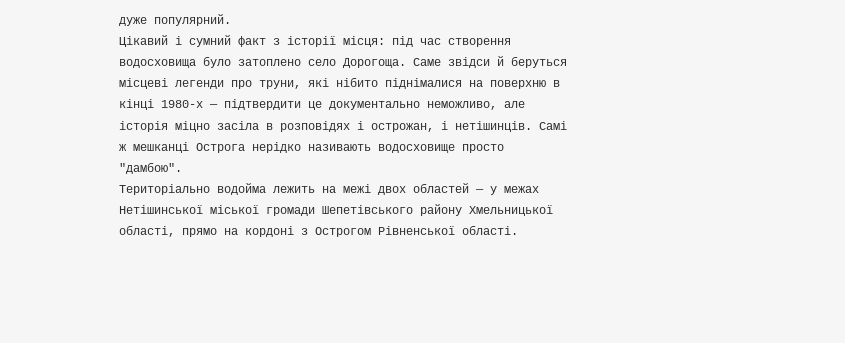дуже популярний.
Цікавий і сумний факт з історії місця: під час створення водосховища було затоплено село Дорогоща. Саме звідси й беруться місцеві легенди про труни, які нібито піднімалися на поверхню в кінці 1980-х — підтвердити це документально неможливо, але історія міцно засіла в розповідях і острожан, і нетішинців. Самі ж мешканці Острога нерідко називають водосховище просто "дамбою".
Територіально водойма лежить на межі двох областей — у межах Нетішинської міської громади Шепетівського району Хмельницької області, прямо на кордоні з Острогом Рівненської області.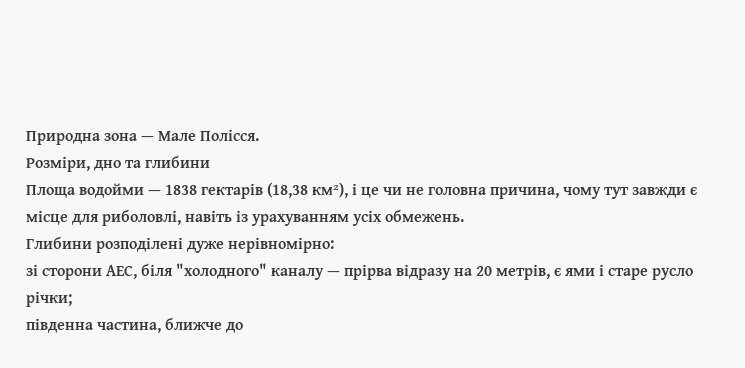Природна зона — Мале Полісся.
Розміри, дно та глибини
Площа водойми — 1838 гектарів (18,38 км²), і це чи не головна причина, чому тут завжди є місце для риболовлі, навіть із урахуванням усіх обмежень.
Глибини розподілені дуже нерівномірно:
зі сторони АЕС, біля "холодного" каналу — прірва відразу на 20 метрів, є ями і старе русло річки;
південна частина, ближче до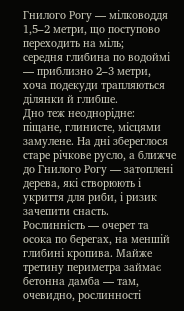Гнилого Рогу — мілководдя 1,5–2 метри, що поступово переходить на міль;
середня глибина по водоймі — приблизно 2–3 метри, хоча подекуди трапляються ділянки й глибше.
Дно теж неоднорідне: піщане, глинисте, місцями замулене. На дні збереглося старе річкове русло, а ближче до Гнилого Рогу — затоплені дерева, які створюють і укриття для риби, і ризик зачепити снасть.
Рослинність — очерет та осока по берегах, на меншій глибині кропива. Майже третину периметра займає бетонна дамба — там, очевидно, рослинності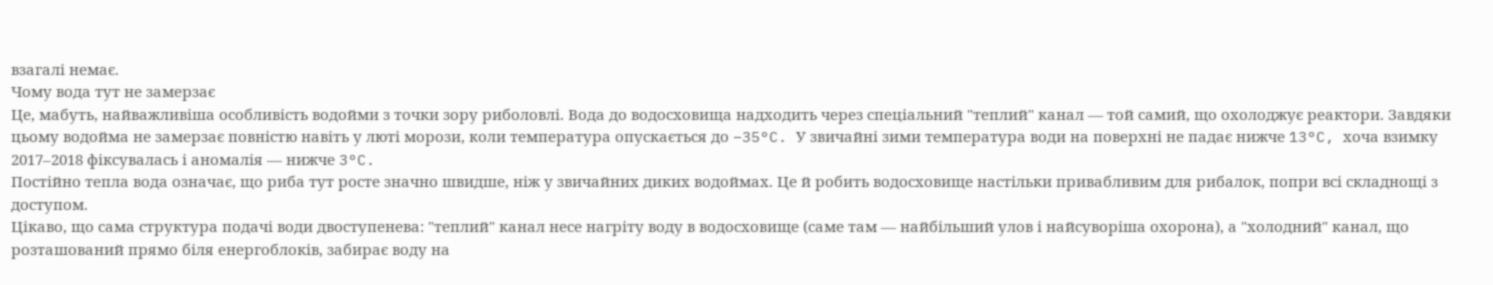взагалі немає.
Чому вода тут не замерзає
Це, мабуть, найважливіша особливість водойми з точки зору риболовлі. Вода до водосховища надходить через спеціальний "теплий" канал — той самий, що охолоджує реактори. Завдяки цьому водойма не замерзає повністю навіть у люті морози, коли температура опускається до –35°C. У звичайні зими температура води на поверхні не падає нижче 13°C, хоча взимку 2017–2018 фіксувалась і аномалія — нижче 3°C.
Постійно тепла вода означає, що риба тут росте значно швидше, ніж у звичайних диких водоймах. Це й робить водосховище настільки привабливим для рибалок, попри всі складнощі з доступом.
Цікаво, що сама структура подачі води двоступенева: "теплий" канал несе нагріту воду в водосховище (саме там — найбільший улов і найсуворіша охорона), а "холодний" канал, що розташований прямо біля енергоблоків, забирає воду на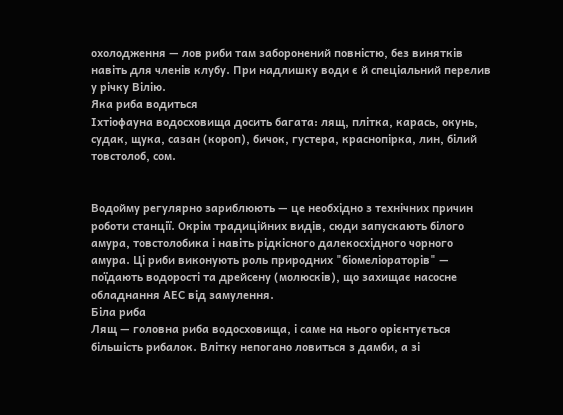охолодження — лов риби там заборонений повністю, без винятків навіть для членів клубу. При надлишку води є й спеціальний перелив у річку Вілію.
Яка риба водиться
Іхтіофауна водосховища досить багата: лящ, плітка, карась, окунь, судак, щука, сазан (короп), бичок, густера, краснопірка, лин, білий товстолоб, сом.


Водойму регулярно зариблюють — це необхідно з технічних причин роботи станції. Окрім традиційних видів, сюди запускають білого амура, товстолобика і навіть рідкісного далекосхідного чорного амура. Ці риби виконують роль природних "біомеліораторів" — поїдають водорості та дрейсену (молюсків), що захищає насосне обладнання АЕС від замулення.
Біла риба
Лящ — головна риба водосховища, і саме на нього орієнтується більшість рибалок. Влітку непогано ловиться з дамби, а зі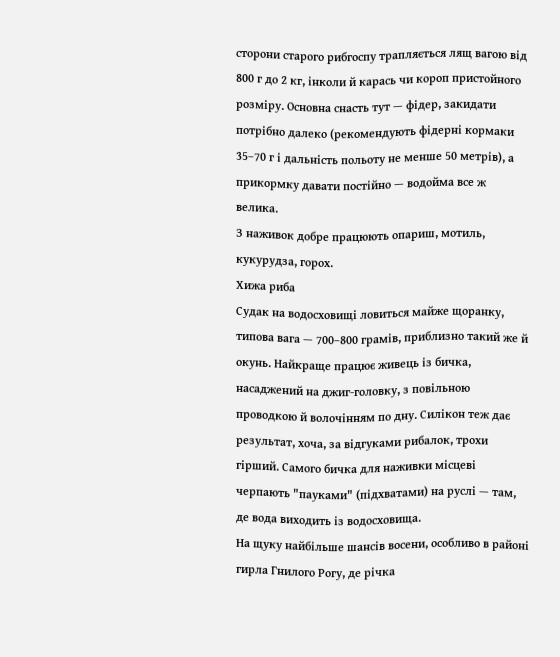сторони старого рибгоспу трапляється лящ вагою від 800 г до 2 кг, інколи й карась чи короп пристойного розміру. Основна снасть тут — фідер, закидати потрібно далеко (рекомендують фідерні кормаки 35–70 г і дальність польоту не менше 50 метрів), а прикормку давати постійно — водойма все ж велика.
З наживок добре працюють опариш, мотиль, кукурудза, горох.
Хижа риба
Судак на водосховищі ловиться майже щоранку, типова вага — 700–800 грамів, приблизно такий же й окунь. Найкраще працює живець із бичка, насаджений на джиг-головку, з повільною проводкою й волочінням по дну. Силікон теж дає результат, хоча, за відгуками рибалок, трохи гірший. Самого бичка для наживки місцеві черпають "пауками" (підхватами) на руслі — там, де вода виходить із водосховища.
На щуку найбільше шансів восени, особливо в районі гирла Гнилого Рогу, де річка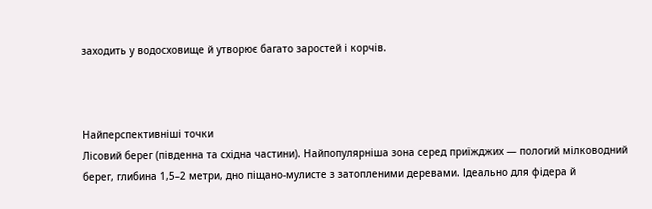заходить у водосховище й утворює багато заростей і корчів.



Найперспективніші точки
Лісовий берег (південна та східна частини). Найпопулярніша зона серед приїжджих — пологий мілководний берег, глибина 1,5–2 метри, дно піщано-мулисте з затопленими деревами. Ідеально для фідера й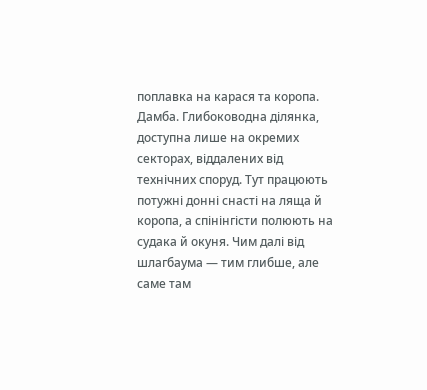поплавка на карася та коропа.
Дамба. Глибоководна ділянка, доступна лише на окремих секторах, віддалених від технічних споруд. Тут працюють потужні донні снасті на ляща й коропа, а спінінгісти полюють на судака й окуня. Чим далі від шлагбаума — тим глибше, але саме там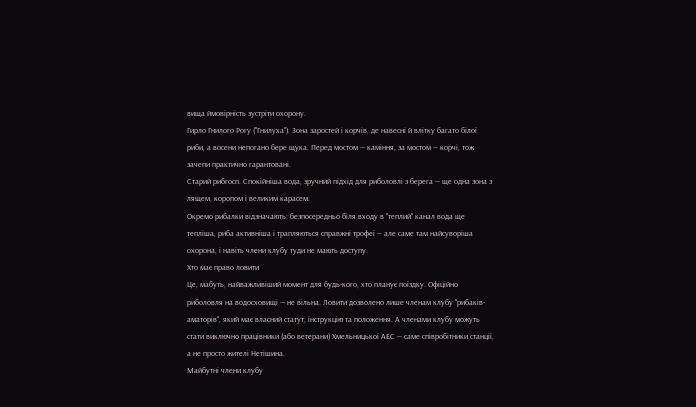вища ймовірність зустріти охорону.
Гирло Гнилого Рогу ("Гнилуха"). Зона заростей і корчів, де навесні й влітку багато білої риби, а восени непогано бере щука. Перед мостом — каміння, за мостом — корчі, тож зачепи практично гарантовані.
Старий рибгосп. Спокійніша вода, зручний підхід для риболовлі з берега — ще одна зона з лящем, коропом і великим карасем.
Окремо рибалки відзначають: безпосередньо біля входу в "теплий" канал вода ще тепліша, риба активніша і трапляються справжні трофеї — але саме там найсуворіша охорона, і навіть члени клубу туди не мають доступу.
Хто має право ловити
Це, мабуть, найважливіший момент для будь-кого, хто планує поїздку. Офіційно риболовля на водосховищі — не вільна. Ловити дозволено лише членам клубу "рибаків-аматорів", який має власний статут, інструкцію та положення. А членами клубу можуть стати виключно працівники (або ветерани) Хмельницької АЕС — саме співробітники станції, а не просто жителі Нетішина.
Майбутні члени клубу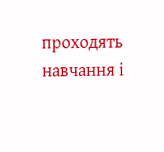проходять навчання і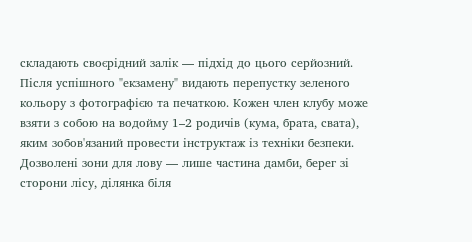складають своєрідний залік — підхід до цього серйозний. Після успішного "екзамену" видають перепустку зеленого кольору з фотографією та печаткою. Кожен член клубу може взяти з собою на водойму 1–2 родичів (кума, брата, свата), яким зобов'язаний провести інструктаж із техніки безпеки.
Дозволені зони для лову — лише частина дамби, берег зі сторони лісу, ділянка біля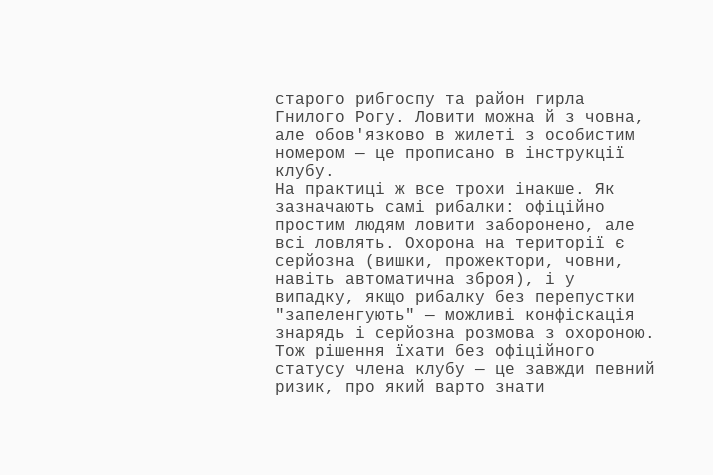старого рибгоспу та район гирла Гнилого Рогу. Ловити можна й з човна, але обов'язково в жилеті з особистим номером — це прописано в інструкції клубу.
На практиці ж все трохи інакше. Як зазначають самі рибалки: офіційно простим людям ловити заборонено, але всі ловлять. Охорона на території є серйозна (вишки, прожектори, човни, навіть автоматична зброя), і у випадку, якщо рибалку без перепустки "запеленгують" — можливі конфіскація знарядь і серйозна розмова з охороною. Тож рішення їхати без офіційного статусу члена клубу — це завжди певний ризик, про який варто знати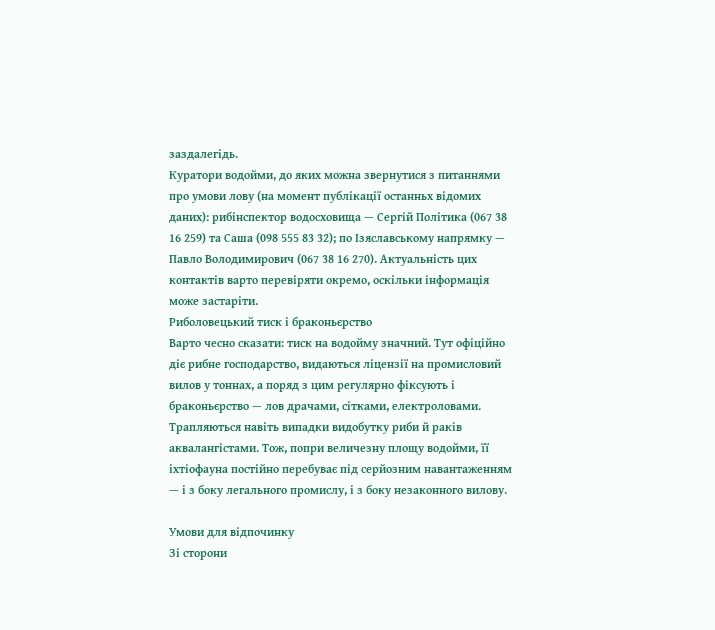заздалегідь.
Куратори водойми, до яких можна звернутися з питаннями про умови лову (на момент публікації останньх відомих даних): рибінспектор водосховища — Сергій Політика (067 38 16 259) та Саша (098 555 83 32); по Ізяславському напрямку — Павло Володимирович (067 38 16 270). Актуальність цих контактів варто перевіряти окремо, оскільки інформація може застаріти.
Риболовецький тиск і браконьєрство
Варто чесно сказати: тиск на водойму значний. Тут офіційно діє рибне господарство, видаються ліцензії на промисловий вилов у тоннах, а поряд з цим регулярно фіксують і браконьєрство — лов драчами, сітками, електроловами. Трапляються навіть випадки видобутку риби й раків аквалангістами. Тож, попри величезну площу водойми, її іхтіофауна постійно перебуває під серйозним навантаженням — і з боку легального промислу, і з боку незаконного вилову.

Умови для відпочинку
Зі сторони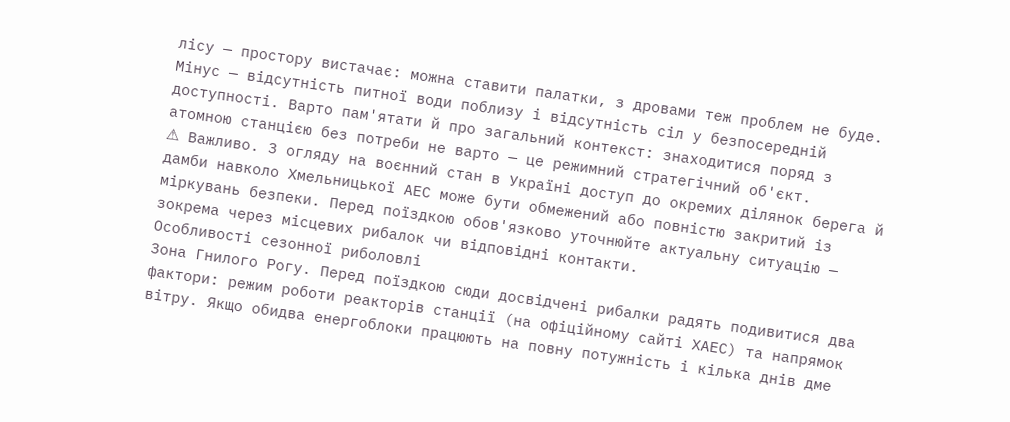лісу — простору вистачає: можна ставити палатки, з дровами теж проблем не буде. Мінус — відсутність питної води поблизу і відсутність сіл у безпосередній доступності. Варто пам'ятати й про загальний контекст: знаходитися поряд з атомною станцією без потреби не варто — це режимний стратегічний об'єкт.
⚠ Важливо. З огляду на воєнний стан в Україні доступ до окремих ділянок берега й дамби навколо Хмельницької АЕС може бути обмежений або повністю закритий із міркувань безпеки. Перед поїздкою обов'язково уточнюйте актуальну ситуацію — зокрема через місцевих рибалок чи відповідні контакти.
Особливості сезонної риболовлі
Зона Гнилого Рогу. Перед поїздкою сюди досвідчені рибалки радять подивитися два фактори: режим роботи реакторів станції (на офіційному сайті ХАЕС) та напрямок вітру. Якщо обидва енергоблоки працюють на повну потужність і кілька днів дме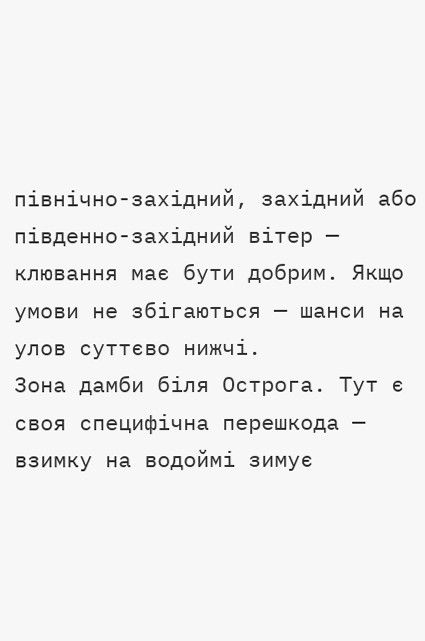північно-західний, західний або південно-західний вітер — клювання має бути добрим. Якщо умови не збігаються — шанси на улов суттєво нижчі.
Зона дамби біля Острога. Тут є своя специфічна перешкода — взимку на водоймі зимує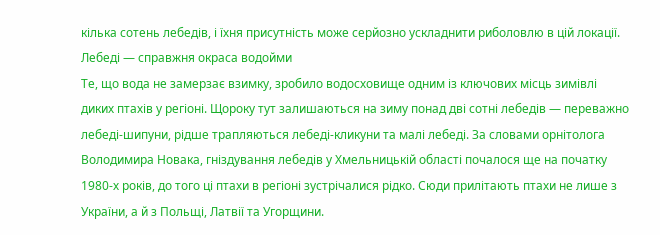кілька сотень лебедів, і їхня присутність може серйозно ускладнити риболовлю в цій локації.
Лебеді — справжня окраса водойми
Те, що вода не замерзає взимку, зробило водосховище одним із ключових місць зимівлі диких птахів у регіоні. Щороку тут залишаються на зиму понад дві сотні лебедів — переважно лебеді-шипуни, рідше трапляються лебеді-кликуни та малі лебеді. За словами орнітолога Володимира Новака, гніздування лебедів у Хмельницькій області почалося ще на початку 1980-х років, до того ці птахи в регіоні зустрічалися рідко. Сюди прилітають птахи не лише з України, а й з Польщі, Латвії та Угорщини.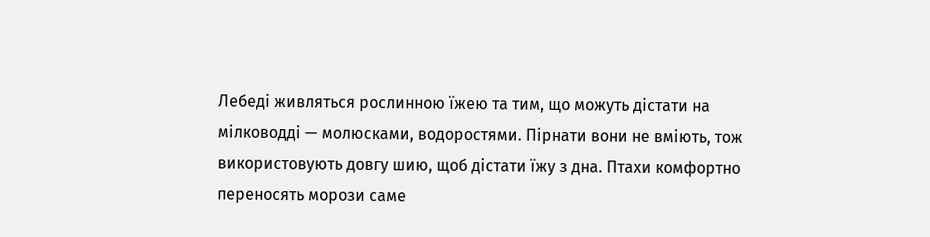Лебеді живляться рослинною їжею та тим, що можуть дістати на мілководді — молюсками, водоростями. Пірнати вони не вміють, тож використовують довгу шию, щоб дістати їжу з дна. Птахи комфортно переносять морози саме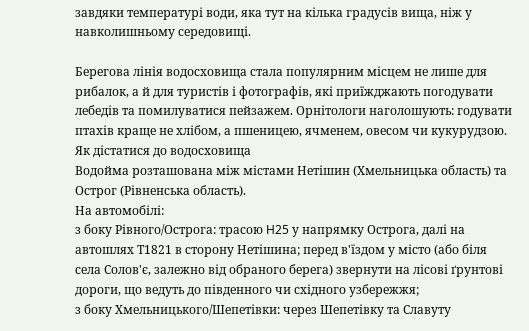завдяки температурі води, яка тут на кілька градусів вища, ніж у навколишньому середовищі.

Берегова лінія водосховища стала популярним місцем не лише для рибалок, а й для туристів і фотографів, які приїжджають погодувати лебедів та помилуватися пейзажем. Орнітологи наголошують: годувати птахів краще не хлібом, а пшеницею, ячменем, овесом чи кукурудзою.
Як дістатися до водосховища
Водойма розташована між містами Нетішин (Хмельницька область) та Острог (Рівненська область).
На автомобілі:
з боку Рівного/Острога: трасою H25 у напрямку Острога, далі на автошлях Т1821 в сторону Нетішина; перед в'їздом у місто (або біля села Солов'є, залежно від обраного берега) звернути на лісові ґрунтові дороги, що ведуть до південного чи східного узбережжя;
з боку Хмельницького/Шепетівки: через Шепетівку та Славуту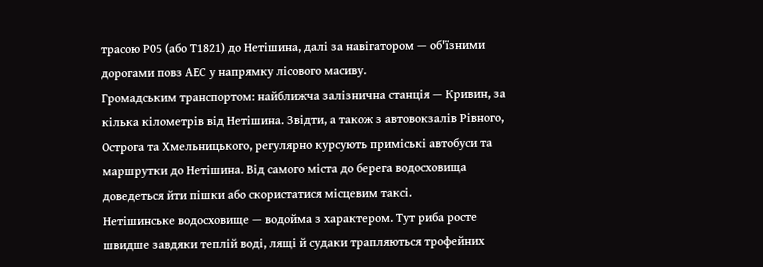трасою Р05 (або Т1821) до Нетішина, далі за навігатором — об'їзними дорогами повз АЕС у напрямку лісового масиву.
Громадським транспортом: найближча залізнична станція — Кривин, за кілька кілометрів від Нетішина. Звідти, а також з автовокзалів Рівного, Острога та Хмельницького, регулярно курсують приміські автобуси та маршрутки до Нетішина. Від самого міста до берега водосховища доведеться йти пішки або скористатися місцевим таксі.
Нетішинське водосховище — водойма з характером. Тут риба росте швидше завдяки теплій воді, лящі й судаки трапляються трофейних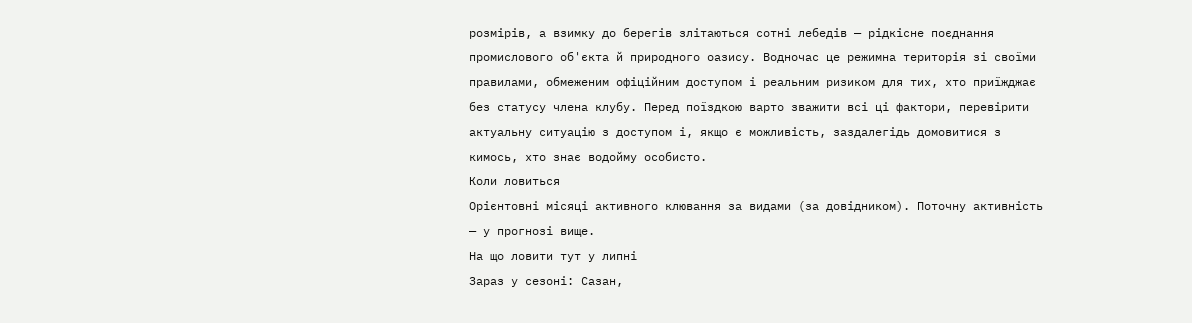розмірів, а взимку до берегів злітаються сотні лебедів — рідкісне поєднання промислового об'єкта й природного оазису. Водночас це режимна територія зі своїми правилами, обмеженим офіційним доступом і реальним ризиком для тих, хто приїжджає без статусу члена клубу. Перед поїздкою варто зважити всі ці фактори, перевірити актуальну ситуацію з доступом і, якщо є можливість, заздалегідь домовитися з кимось, хто знає водойму особисто.
Коли ловиться
Орієнтовні місяці активного клювання за видами (за довідником). Поточну активність — у прогнозі вище.
На що ловити тут у липні
Зараз у сезоні: Сазан,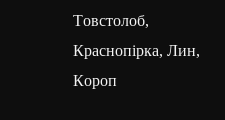Товстолоб, Краснопірка, Лин, Короп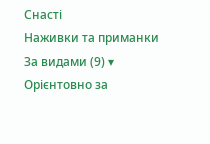Снасті
Наживки та приманки
За видами (9) ▾
Орієнтовно за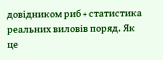довідником риб + статистика реальних виловів поряд. Як це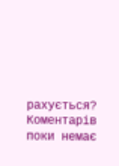рахується?
Коментарів поки немає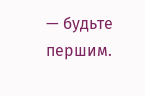— будьте першим.